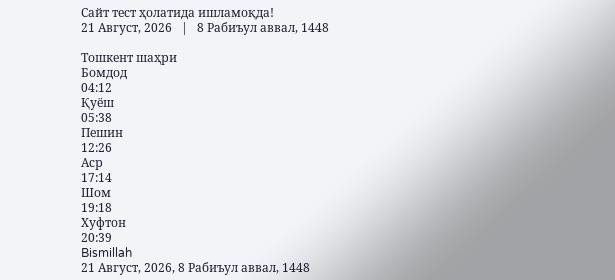Сайт тест ҳолатида ишламоқда!
21 Август, 2026   |   8 Рабиъул аввал, 1448

Тошкент шаҳри
Бомдод
04:12
Қуёш
05:38
Пешин
12:26
Аср
17:14
Шом
19:18
Хуфтон
20:39
Bismillah
21 Август, 2026, 8 Рабиъул аввал, 1448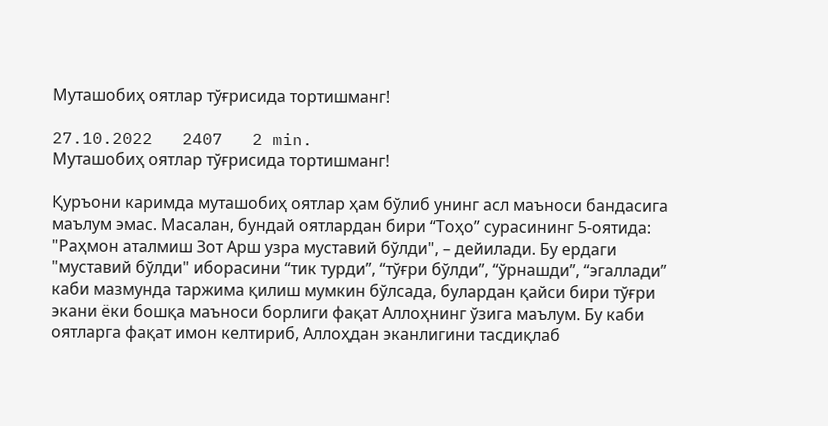Муташобиҳ оятлар тўғрисида тортишманг!

27.10.2022   2407   2 min.
Муташобиҳ оятлар тўғрисида тортишманг!

Қуръони каримда муташобиҳ оятлар ҳам бўлиб унинг асл маъноси бандасига маълум эмас. Масалан, бундай оятлардан бири “Тоҳо” сурасининг 5-оятида: "Раҳмон аталмиш Зот Арш узра муставий бўлди", – дейилади. Бу ердаги "муставий бўлди" иборасини “тик турди”, “тўғри бўлди”, “ўрнашди”, “эгаллади” каби мазмунда таржима қилиш мумкин бўлсада, булардан қайси бири тўғри экани ёки бошқа маъноси борлиги фақат Аллоҳнинг ўзига маълум. Бу каби оятларга фақат имон келтириб, Аллоҳдан эканлигини тасдиқлаб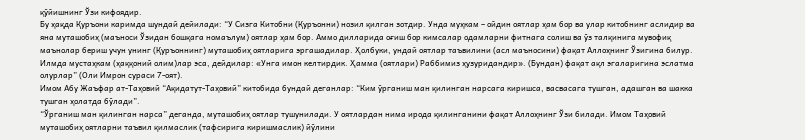қўйишнинг Ўзи кифоядир.
Бу ҳақда Қуръони каримда шундай дейилади: “У Сизга Китобни (Қуръонни) нозил қилган зотдир. Унда муҳкам – ойдин оятлар ҳам бор ва улар китобнинг аслидир ва яна муташобиҳ (маъноси Ўзидан бошқага номаълум) оятлар ҳам бор. Аммо дилларида оғиш бор кимсалар одамларни фитнага солиш ва ўз талқинига мувофиқ маънолар бериш учун унинг (Қуръоннинг) муташобиҳ оятларига эргашадилар. Ҳолбуки, ундай оятлар таъвилини (асл маъносини) фақат Аллоҳнинг Ўзигина билур. Илмда мустаҳкам (ҳаққоний олим)лар эса, дейдилар: «Унга имон келтирдик. Ҳамма (оятлари) Раббимиз ҳузуридандир». (Бундан) фақат ақл эгаларигина эслатма олурлар” (Оли Имрон сураси 7-оят).
Имом Абу Жаъфар ат-Таҳовий “Ақидатут-Таҳовий” китобида бундай деганлар: “Ким ўрганиш ман қилинган нарсага киришса, васвасага тушган, адашган ва шакка тушган ҳолатда бўлади”.
“Ўрганиш ман қилинган нарса” деганда, муташобиҳ оятлар тушунилади. У оятлардан нима ирода қилинганини фақат Аллоҳнинг Ўзи билади. Имом Таҳовий муташобиҳ оятларни таъвил қилмаслик (тафсирига киришмаслик) йўлини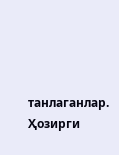танлаганлар.
Ҳозирги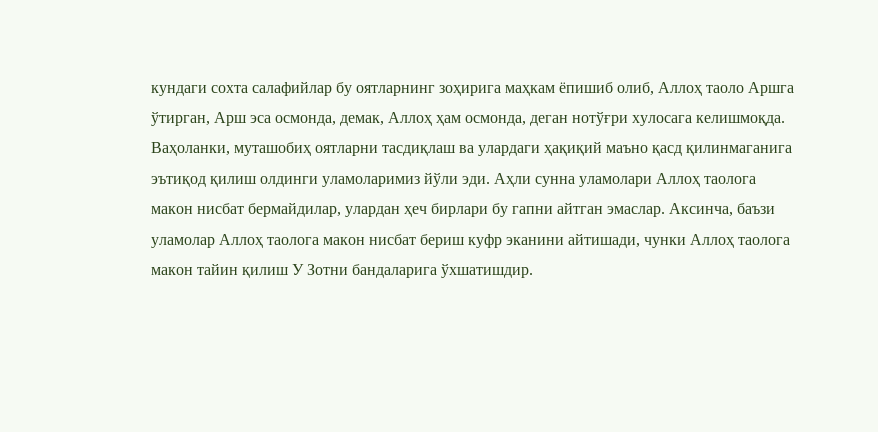кундаги сохта салафийлар бу оятларнинг зоҳирига маҳкам ёпишиб олиб, Аллоҳ таоло Аршга ўтирган, Арш эса осмонда, демак, Аллоҳ ҳам осмонда, деган нотўғри хулосага келишмоқда. Ваҳоланки, муташобиҳ оятларни тасдиқлаш ва улардаги ҳақиқий маъно қасд қилинмаганига эътиқод қилиш олдинги уламоларимиз йўли эди. Аҳли сунна уламолари Аллоҳ таолога макон нисбат бермайдилар, улардан ҳеч бирлари бу гапни айтган эмаслар. Аксинча, баъзи уламолар Аллоҳ таолога макон нисбат бериш куфр эканини айтишади, чунки Аллоҳ таолога макон тайин қилиш У Зотни бандаларига ўхшатишдир.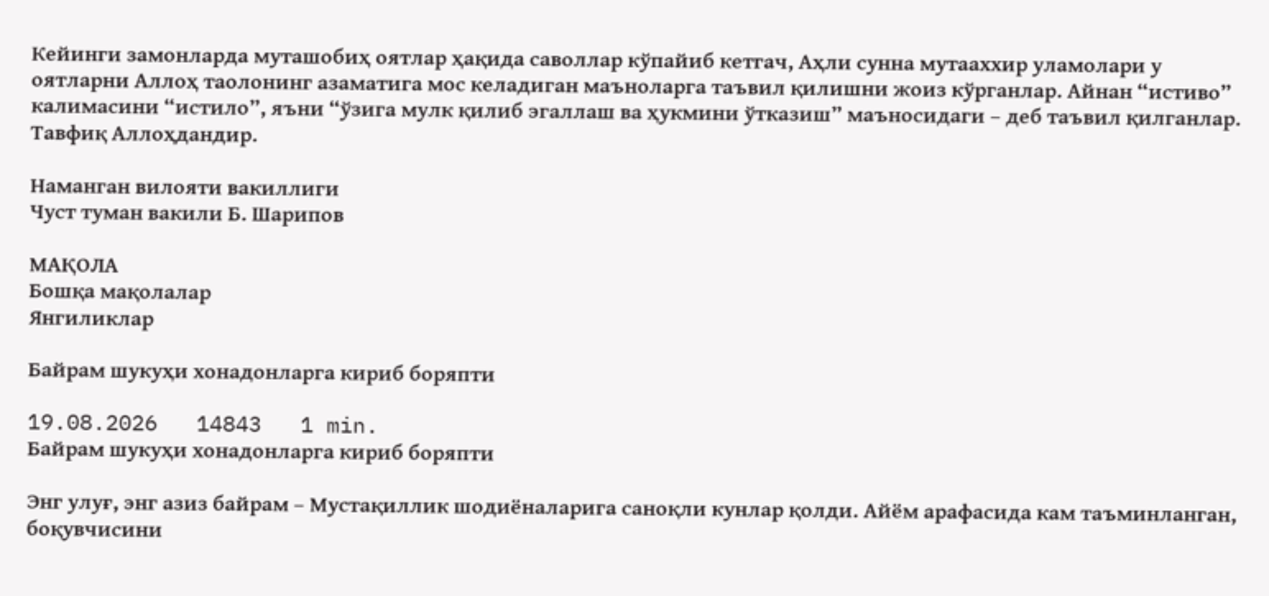Кейинги замонларда муташобиҳ оятлар ҳақида саволлар кўпайиб кетгач, Аҳли сунна мутааххир уламолари у оятларни Аллоҳ таолонинг азаматига мос келадиган маъноларга таъвил қилишни жоиз кўрганлар. Айнан “истиво” калимасини “истило”, яъни “ўзига мулк қилиб эгаллаш ва ҳукмини ўтказиш” маъносидаги – деб таъвил қилганлар. Тавфиқ Аллоҳдандир.

Наманган вилояти вакиллиги
Чуст туман вакили Б. Шарипов

МАҚОЛА
Бошқа мақолалар
Янгиликлар

Байрам шукуҳи хонадонларга кириб боряпти

19.08.2026   14843   1 min.
Байрам шукуҳи хонадонларга кириб боряпти

Энг улуғ, энг азиз байрам – Мустақиллик шодиёналарига саноқли кунлар қолди. Айём арафасида кам таъминланган, боқувчисини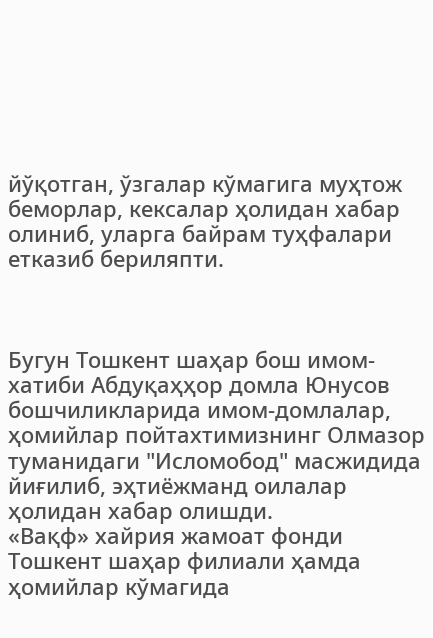йўқотган, ўзгалар кўмагига муҳтож беморлар, кексалар ҳолидан хабар олиниб, уларга байрам туҳфалари етказиб бериляпти.



Бугун Тошкент шаҳар бош имом-хатиби Абдуқаҳҳор домла Юнусов бошчиликларида имом-домлалар, ҳомийлар пойтахтимизнинг Олмазор туманидаги "Исломобод" масжидида йиғилиб, эҳтиёжманд оилалар ҳолидан хабар олишди.
«Вақф» хайрия жамоат фонди Тошкент шаҳар филиали ҳамда ҳомийлар кўмагида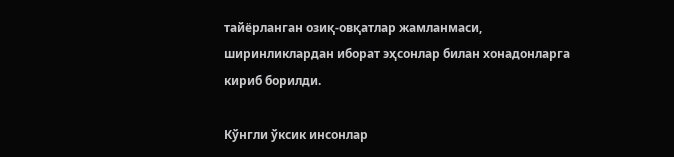тайёрланган озиқ-овқатлар жамланмаси, ширинликлардан иборат эҳсонлар билан хонадонларга кириб борилди.

Кўнгли ўксик инсонлар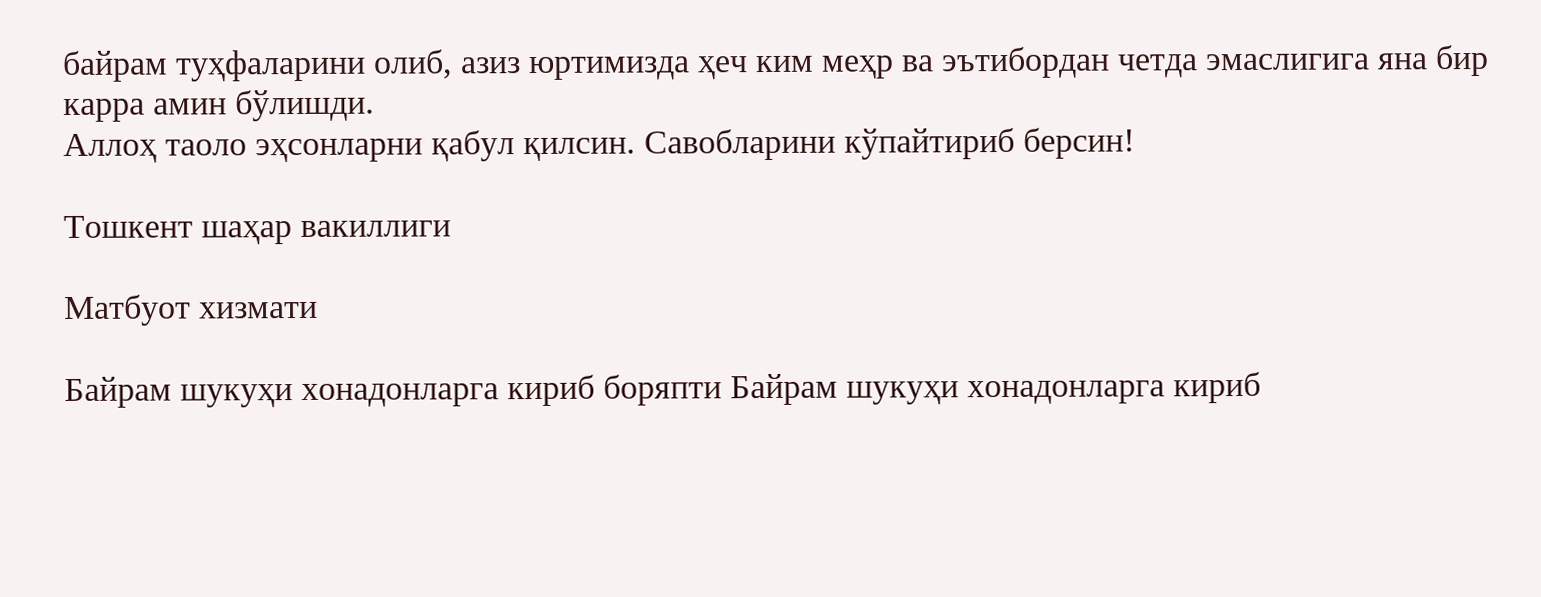байрам туҳфаларини олиб, азиз юртимизда ҳеч ким меҳр ва эътибордан четда эмаслигига яна бир карра амин бўлишди.
Аллоҳ таоло эҳсонларни қабул қилсин. Савобларини кўпайтириб берсин!

Тошкент шаҳар вакиллиги

Матбуот хизмати

Байрам шукуҳи хонадонларга кириб боряпти Байрам шукуҳи хонадонларга кириб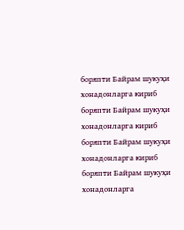боряпти Байрам шукуҳи хонадонларга кириб боряпти Байрам шукуҳи хонадонларга кириб боряпти Байрам шукуҳи хонадонларга кириб боряпти Байрам шукуҳи хонадонларга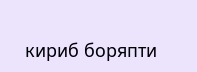кириб боряпти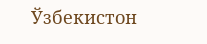Ўзбекистон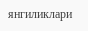янгиликлари